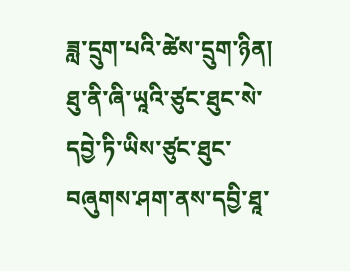ཟླ་དྲུག་པའི་ཚེས་དྲུག་ཉིན། ཐུ་ནི་ཞི་ཡཱའི་ཙུང་ཐུང་སེ་དབྱེ་ཏི་ཡིས་ཙུང་ཐུང་བཞུགས་ཤག་ནས་དབྱི་ཐཱ་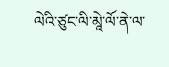ལེའི་ཙུང་ལི་མཱེ་ལོ་ནེ་ལ་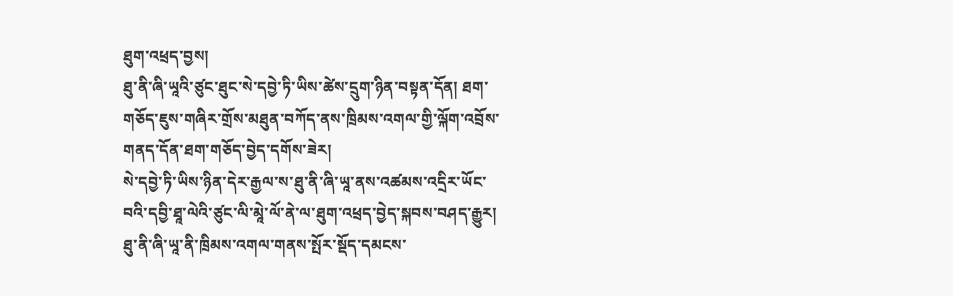ཐུག་འཕྲད་བྱས།
ཐུ་ནི་ཞི་ཡཱའི་ཙུང་ཐུང་སེ་དབྱེ་ཏི་ཡིས་ཚེས་དྲུག་ཉིན་བསྟན་དོན། ཐག་གཅོད་ཇུས་གཞིར་གྲོས་མཐུན་བཀོད་ནས་ཁྲིམས་འགལ་གྱི་ལྐོག་འབྲོས་གནད་དོན་ཐག་གཅོད་བྱེད་དགོས་ཟེར།
སེ་དབྱེ་ཏི་ཡིས་ཉིན་དེར་རྒྱལ་ས་ཐུ་ནི་ཞི་ཡཱ་ནས་འཚམས་འདྲིར་ཡོང་བའི་དབྱི་ཐཱ་ལེའི་ཙུང་ལི་མཱེ་ལོ་ནེ་ལ་ཐུག་འཕྲད་བྱེད་སྐབས་བཤད་རྒྱུར། ཐུ་ནི་ཞི་ཡཱ་ནི་ཁྲིམས་འགལ་གནས་སྤོར་སྡོད་དམངས་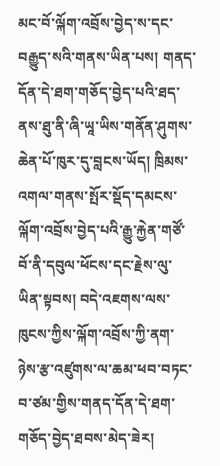མང་བོ་ལྐོག་འབྲོས་བྱེད་ས་དང་བརྒྱུད་སའི་གནས་ཡིན་པས། གནད་དོན་དེ་ཐག་གཅོད་བྱེད་པའི་ཐད་ནས་ཐུ་ནི་ཞི་ཡཱ་ཡིས་གནོན་ཤུགས་ཆེན་པོ་ཁུར་དུ་བླངས་ཡོད། ཁྲིམས་འགལ་གནས་སྤོར་སྡོད་དམངས་ལྐོག་འབྲོས་བྱེད་པའི་རྒྱུ་རྐྱེན་གཙོ་བོ་ནི་དབུལ་ཕོངས་དང་རྗེས་ལུ་ཡིན་སྟབས། བདེ་འཇགས་ལས་ཁུངས་ཀྱིས་ལྐོག་འབྲོས་ཀྱི་ནག་ཉེས་རྩ་འཛུགས་ལ་ཆམ་ཕབ་བཏང་བ་ཙམ་གྱིས་གནད་དོན་དེ་ཐག་གཅོད་བྱེད་ཐབས་མེད་ཟེར།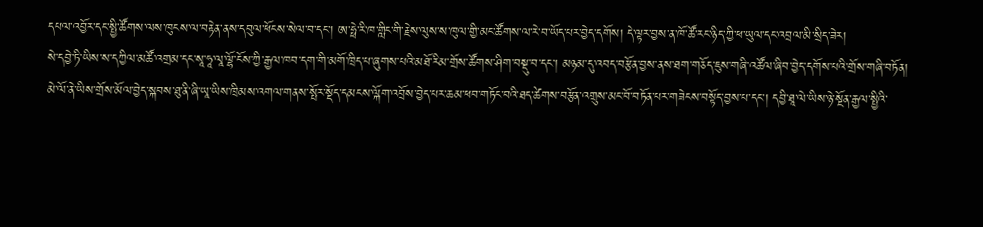དཔལ་འབྱོར་དང་སྤྱི་ཚོགས་ལས་ཁུངས་ལ་བརྟེན་ནས་དབུལ་ཕོངས་སེལ་བ་དང་། ཨ་ཧྥེ་རི་ཁ་གླིང་གི་རྗེས་ལུས་ས་ཁུལ་གྱི་མང་ཚོགས་ལ་རེ་བ་ཡོད་པར་བྱེད་དགོས། དེ་ལྟར་བྱས་ན་ཁོ་ཚོ་རང་ཉིད་ཀྱི་ཕ་ཡུལ་དང་འབྲལ་མི་སྲིད་ཟེར།
སེ་དབྱེ་ཏི་ཡིས་ས་དཀྱིལ་མཚོ་འགྲམ་དང་སཱ་ཧཱ་ལཱ་ལྷོ་ངོས་ཀྱི་རྒྱལ་ཁབ་དག་གི་མགོ་ཁྲིད་པ་ཞུགས་པའི་མཐོ་རིམ་གྲོས་ཚོགས་ཤིག་བསྡུ་བ་དང་། མཉམ་དུ་འབད་བརྩོན་བྱས་ནས་ཐག་གཅོད་ཇུས་གཞི་འཚོལ་ཞིབ་བྱེད་དགོས་པའི་གྲོས་གཞི་བཏོན།
མེ་ལོ་ནེ་ཡིས་གྲོས་མོལ་བྱེད་སྐབས་ཐུ་ནི་ཞི་ཡཱ་ཡིས་ཁྲིམས་འགལ་གནས་སྤོར་སྡོད་དམངས་ལྐོག་འབྲོས་བྱེད་པར་ཆམ་ཕབ་གཏོང་བའི་ཐད་ཚེགས་བརྩོན་འགྲུས་མང་བོ་བཏོན་པར་གཟེངས་བསྟོད་བྱས་པ་དང་། དབྱི་ཐཱ་ལེ་ཡིས་ཉེ་སྔོན་རྒྱལ་སྤྱིའི་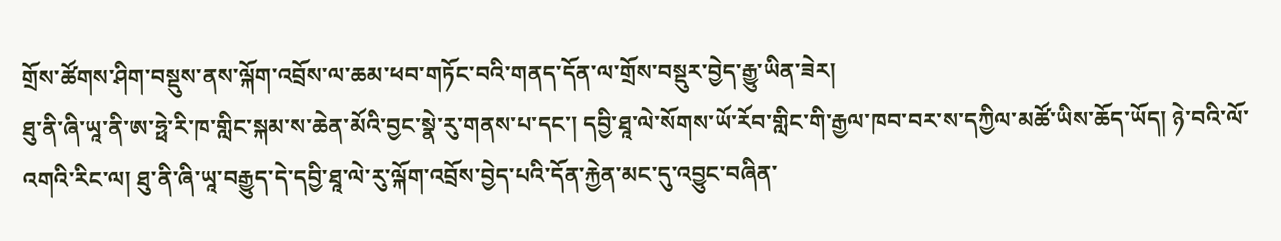གྲོས་ཚོགས་ཤིག་བསྡུས་ནས་ལྐོག་འབྲོས་ལ་ཆམ་ཕབ་གཏོང་བའི་གནད་དོན་ལ་གྲོས་བསྡུར་བྱེད་རྒྱུ་ཡིན་ཟེར།
ཐུ་ནི་ཞི་ཡཱ་ནི་ཨ་ཧྥེ་རི་ཁ་གླིང་སྐམ་ས་ཆེན་མོའི་བྱང་སྣེ་རུ་གནས་པ་དང་། དབྱི་ཐཱ་ལེ་སོགས་ཡོ་རོབ་གླིང་གི་རྒྱལ་ཁབ་བར་ས་དཀྱིལ་མཚོ་ཡིས་ཆོད་ཡོད། ཉེ་བའི་ལོ་འགའི་རིང་ལ། ཐུ་ནི་ཞི་ཡཱ་བརྒྱུད་དེ་དབྱི་ཐཱ་ལེ་རུ་ལྐོག་འབྲོས་བྱེད་པའི་དོན་རྐྱེན་མང་དུ་འབྱུང་བཞིན་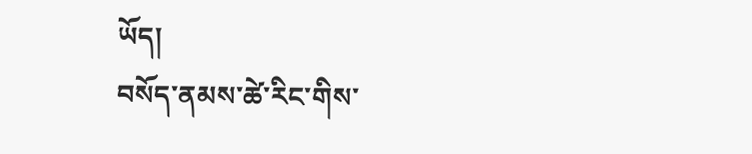ཡོད།
བསོད་ནམས་ཚེ་རིང་གིས་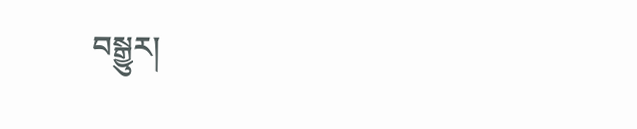བསྒྱུར།